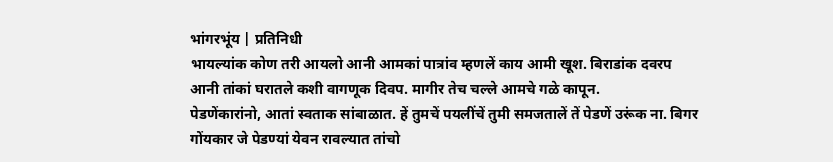भांगरभूंय | प्रतिनिधी
भायल्यांक कोण तरी आयलो आनी आमकां पात्रांव म्हणलें काय आमी खूश. बिराडांक दवरप आनी तांकां घरातले कशी वागणूक दिवप. मागीर तेच चल्ले आमचे गळे कापून.
पेडणेंकारांनो, आतां स्वताक सांबाळात. हें तुमचें पयलींचें तुमी समजतालें तें पेडणें उरूंक ना. बिगर गोंयकार जे पेडण्यां येवन रावल्यात तांचो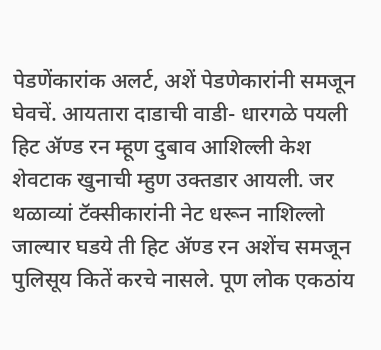पेडणेंकारांक अलर्ट, अशें पेडणेकारांनी समजून घेवचें. आयतारा दाडाची वाडी- धारगळे पयली हिट ॲण्ड रन म्हूण दुबाव आशिल्ली केश शेवटाक खुनाची म्हुण उक्तडार आयली. जर थळाव्यां टॅक्सीकारांनी नेट धरून नाशिल्लो जाल्यार घडये ती हिट ॲण्ड रन अशेंच समजून पुलिसूय कितें करचे नासले. पूण लोक एकठांय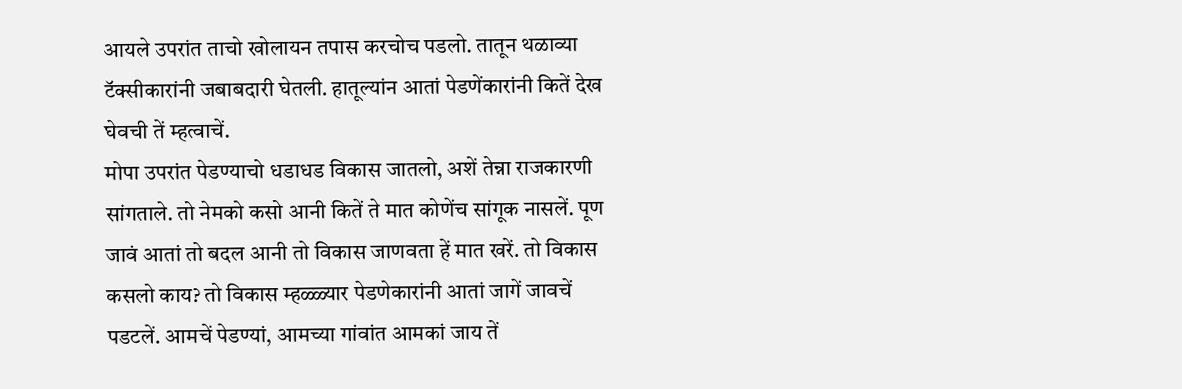आयले उपरांत ताचो खोलायन तपास करचोच पडलो. तातून थळाव्या टॅक्सीकारांनी जबाबदारी घेतली. हातूल्यांन आतां पेडणेंकारांनी कितें देख घेवची तें म्हत्वाचें.
मोपा उपरांत पेडण्याचो धडाधड विकास जातलो, अशें तेन्ना राजकारणी सांगताले. तो नेमको कसो आनी कितें ते मात कोणेंच सांगूक नासलें. पूण जावं आतां तो बदल आनी तो विकास जाणवता हें मात खरें. तो विकास कसलो काय? तो विकास म्हळ्ळ्यार पेडणेकारांनी आतां जागें जावचें पडटलें. आमचें पेडण्यां, आमच्या गांवांत आमकां जाय तें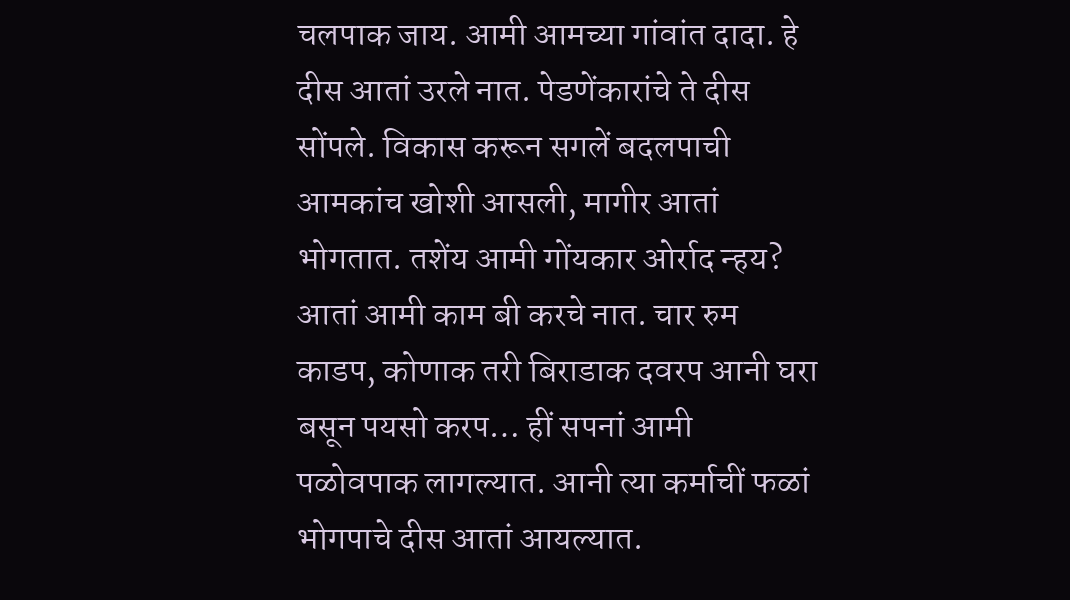चलपाक जाय. आमी आमच्या गांवांत दादा. हे दीस आतां उरले नात. पेडणेंकारांचे ते दीस सोंपले. विकास करून सगलें बदलपाची आमकांच खोशी आसली, मागीर आतां भोगतात. तशेंय आमी गोंयकार ओर्राद न्हय? आतां आमी काम बी करचे नात. चार रुम काडप, कोणाक तरी बिराडाक दवरप आनी घरा बसून पयसो करप… हीं सपनां आमी पळोवपाक लागल्यात. आनी त्या कर्माचीं फळां भोगपाचे दीस आतां आयल्यात.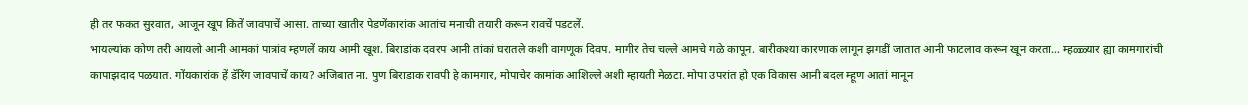ही तर फकत सुरवात, आजून खूप कितें जावपाचें आसा. ताच्या खातीर पेडणेंकारांक आतांच मनाची तयारी करून रावचें पडटलें.
भायल्यांक कोण तरी आयलो आनी आमकां पात्रांव म्हणलें काय आमी खूश. बिराडांक दवरप आनी तांकां घरातले कशी वागणूक दिवप. मागीर तेच चल्ले आमचे गळे कापून. बारीकश्या कारणाक लागून झगडीं जातात आनी फाटलाव करून खून करता… म्हळ्ळ्यार ह्या कामगारांची कापाझदाद पळयात. गोंयकारांक हें डॅरिंग जावपाचें काय? अजिबात ना. पुण बिराडाक रावपी हे कामगार, मोपाचेर कामांक आशिल्ले अशी म्हायती मेळटा. मोपा उपरांत हो एक विकास आनी बदल म्हूण आतां मानून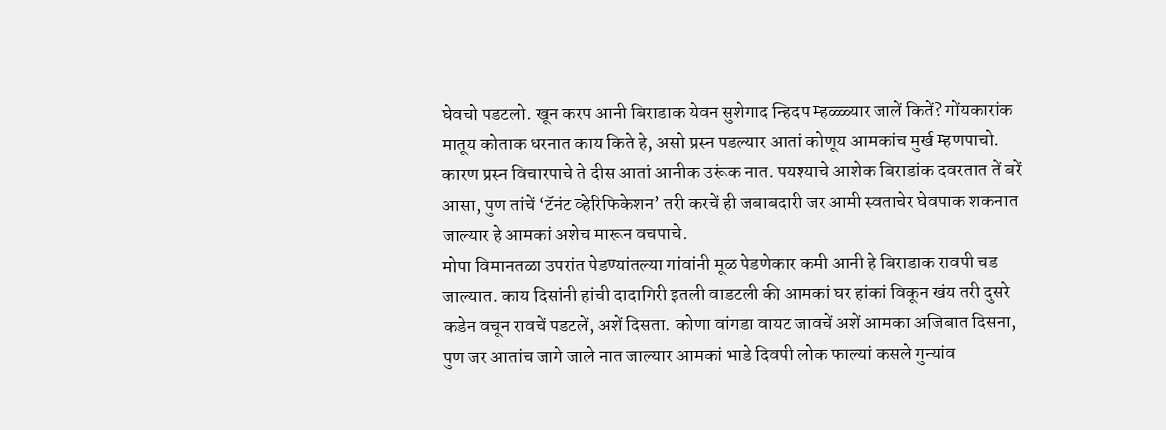घेवचो पडटलो. खून करप आनी बिराडाक येवन सुशेगाद न्हिदप म्हळ्ळ्यार जालें कितें? गोंयकारांक मातूय कोताक धरनात काय किते हे, असो प्रस्न पडल्यार आतां कोणूय आमकांच मुर्ख म्हणपाचो. कारण प्रस्न विचारपाचे ते दीस आतां आनीक उरूंक नात. पयश्याचे आशेक बिराडांक दवरतात तें बरें आसा, पुण तांचें ‘टॅनंट व्हेरिफिकेशन’ तरी करचें ही जबाबदारी जर आमी स्वताचेर घेवपाक शकनात जाल्यार हे आमकां अशेच मारून वचपाचे.
मोपा विमानतळा उपरांत पेडण्यांतल्या गांवांनी मूळ पेडणेकार कमी आनी हे बिराडाक रावपी चड जाल्यात. काय दिसांनी हांची दादागिरी इतली वाडटली की आमकां घर हांकां विकून खंय तरी दुसरे कडेन वचून रावचें पडटलें, अशें दिसता. कोणा वांगडा वायट जावचें अशें आमका अजिबात दिसना, पुण जर आतांच जागे जाले नात जाल्यार आमकां भाडे दिवपी लोक फाल्यां कसले गुन्यांव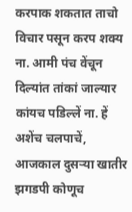करपाक शकतात ताचो विचार पसून करप शक्य ना. आमी पंच वेंचून दिल्यांत तांकां जाल्यार कांयच पडिल्लें ना. हें अशेंच चलपाचें, आजकाल दुसऱ्या खातीर झगडपी कोणूच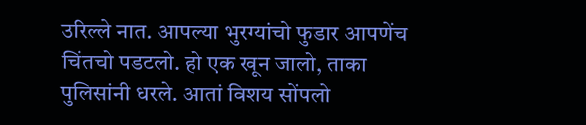उरिल्ले नात. आपल्या भुरग्यांचो फुडार आपणेंच चिंतचो पडटलो. हो एक खून जालो, ताका पुलिसांनी धरले. आतां विशय सोंपलो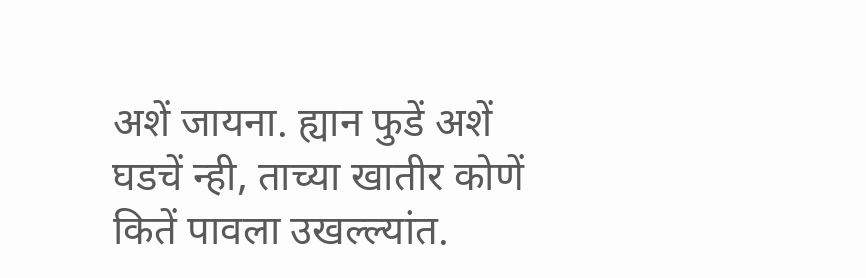अशें जायना. ह्यान फुडें अशें घडचें न्ही, ताच्या खातीर कोणें कितें पावला उखल्ल्यांत.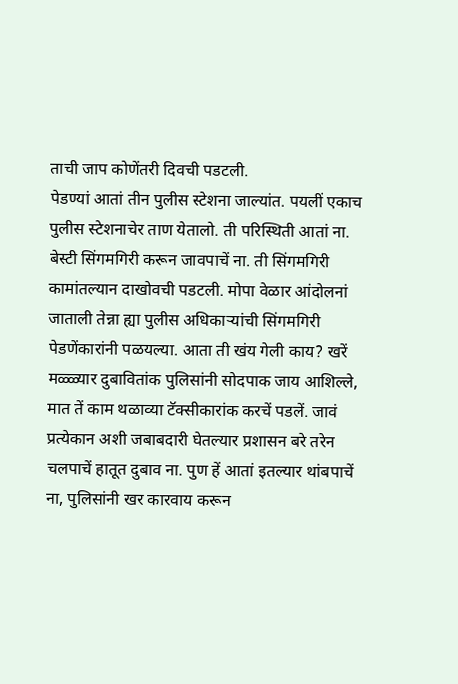ताची जाप कोणेंतरी दिवची पडटली.
पेडण्यां आतां तीन पुलीस स्टेशना जाल्यांत. पयलीं एकाच पुलीस स्टेशनाचेर ताण येतालो. ती परिस्थिती आतां ना. बेस्टी सिंगमगिरी करून जावपाचें ना. ती सिंगमगिरी कामांतल्यान दाखोवची पडटली. मोपा वेळार आंदोलनां जाताली तेन्ना ह्या पुलीस अधिकाऱ्यांची सिंगमगिरी पेडणेंकारांनी पळयल्या. आता ती खंय गेली काय? खरें मळ्ळ्यार दुबावितांक पुलिसांनी सोदपाक जाय आशिल्ले, मात तें काम थळाव्या टॅक्सीकारांक करचें पडलें. जावं प्रत्येकान अशी जबाबदारी घेतल्यार प्रशासन बरे तरेन चलपाचें हातूत दुबाव ना. पुण हें आतां इतल्यार थांबपाचें ना, पुलिसांनी खर कारवाय करून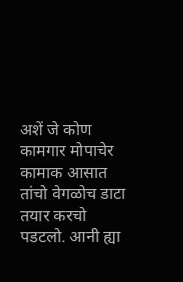अशें जे कोण कामगार मोपाचेर कामाक आसात तांचो वेगळोच डाटा तयार करचो पडटलो. आनी ह्या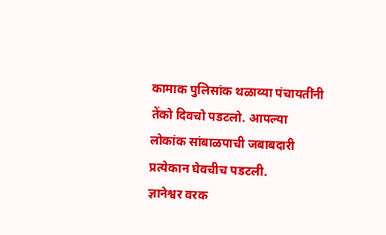कामाक पुलिसांक थळाव्या पंचायतींनी तेंको दिवचो पडटलो. आपल्या लोकांक सांबाळपाची जबाबदारी प्रत्येकान घेवचीच पडटली.
ज्ञानेश्वर वरक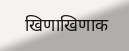खिणाखिणाक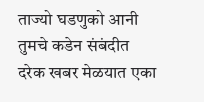ताज्यो घडणुको आनी तुमचे कडेन संबंदीत दरेक खबर मेळयात एका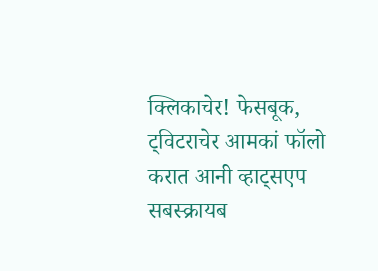क्लिकाचेर! फेसबूक, ट्विटराचेर आमकां फॉलो करात आनी व्हाट्सएप सबस्क्रायब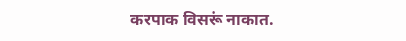करपाक विसरूं नाकात.